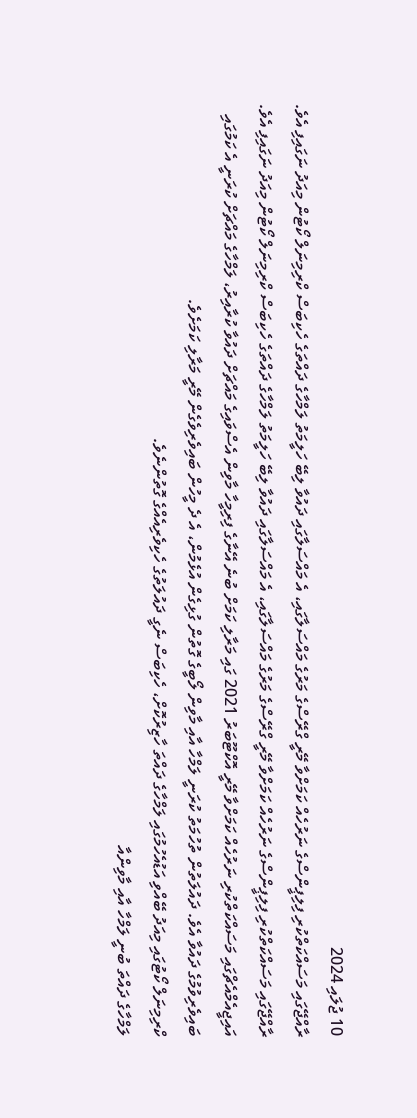10 ޖުލައި 2024
ރާއްޖޭގައި މަސައްކަތްކުރި ފިލިޕީންސްގެ ނަރުހެއް ކަމަށްވާ މޭރީ ގްރޭސްގެ މަރުގެ މައްސަލާގައި، އެ މައްސަލާގައި ދައުވާ ލިބޭ ހަލީމަތު ލަމްހާގެ ދައްތަގެ ހެކިބަސް ކްރިމިނަލް ކޯޓުން މިއަދު ނަގައިފި އެވެ.
ރާއްޖޭގައި މަސައްކަތްކުރި ފިލިޕީންސްގެ ނަރުހެއް ކަމަށްވާ މޭރީ ގްރޭސްގެ މަރުގެ މައްސަލާގައި، އެ މައްސަލާގައި ދައުވާ ލިބޭ ހަލީމަތު ލަމްހާގެ ދައްތަގެ ހެކިބަސް ކްރިމިނަލް ކޯޓުން މިއަދު ނަގައިފި އެވެ.
އައިޖީއެމްއެޗްގައި މަސައްކަތްކުރި ނަރުހެއް ކަމަށްވާ މޭރީ އޮކްޓޫބަރު 2021 ގައި މަރާލި ކަމަށް ބުނެ އޭނާގެ ފިރިމީހާ މާވިން އެސްވައިގެ މައްޗަށް ދައުވާ ކުރާއިރު، ލަމްހާގެ މައްޗަށް ކުރަނީ އެ ކަމުގައި ބައިވެރިވުމުގެ ދައުވާ އެވެ. ދައުލަތުން ތުހުމަތު ކުރަނީ ލަމްހާ އާއި މާވިން ލޯބީގެ ގޮތުން ގުޅިގެން އުޅެމުން، އެ ދެ މީހުން ބައިވެރިވެގެން މޭރީ މަރާލި ކަމަށެވެ.
ކްރިމިނަލް ކޯޓުގައި މިއަދު ބޭއްވި އަޑުއެހުމުގައި ލަމްހާގެ ދައްތަ ހާޒިރުކޮށް، ހެކިބަސް ނެގީ ދައުލަތުގެ ހެކިވެރިއެއްގެ ގޮތުންނެވެ.
ލަމްހާގެ ދައްތަ ބުނީ ލަމްހާ އާއި މާވިންއާ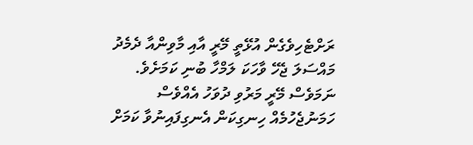ރަށްޓެހިވެގެން އުޅޭތީ މޭރީ އާއި މާވިންއާ ދެމެދު މައްސަލަ ޖެހޭ ވާހަކަ ލަމްހާ ބުނި ކަމަށެވެ. ނަމަވެސް މޭރީ މަރުވި ދުވަހު އެއްވެސް ހަމަނުޖެހުމެއް ހިނގިކަން އެނގިފައިނުވާ ކަމަށް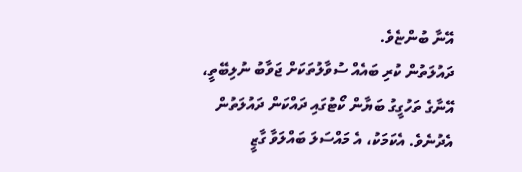އޭނާ ބުންޏެވެ.
ދައުލަތުން ކުރި ބައެއް ސުވާލުތަކަށް ޖަވާބު ނުލިބޭތީ، އޭނާގެ ތަހުގީގު ބަޔާން ކޯޓުގައި ދައްކަން ދައުލަތުން އެދުނެވެ. އެކަމަކު، އެ މައްސަލަ ބައްލަވާ ގާޒީ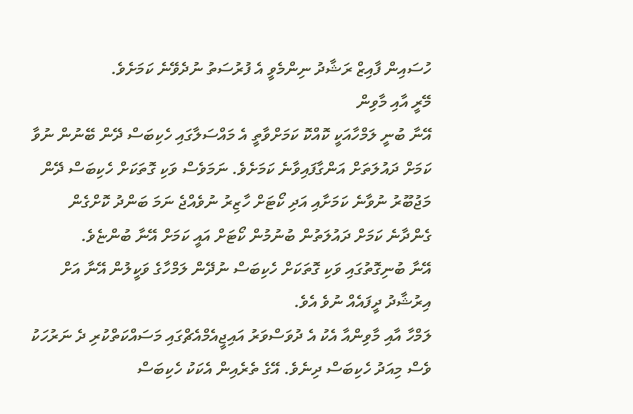ހުސައިން ފާއިޒް ރަޝާދު ނިންމެވީ އެ ފުރުސަތު ނުދެވޭނެ ކަމަށެވެ.
މޭރީ އާއި މާވިން
އޭނާ ބުނީ ލަމްހާއަކީ ކޮއްކޮ ކަމަށްވާތީ އެ މައްސަލާގައި ހެކިބަސް ދޭން ބޭނުން ނުވާ ކަމަށް ދައުލަތަށް އަންގާފައިވާނެ ކަމަށެވެ. ނަމަވެސް ވަކި ގޮތަކަށް ހެކިބަސް ދޭން މަޖުބޫރު ނުވާނެ ކަމަށާއި އަދި ކޯޓަށް ހާޒިރު ނުވެއްޖެ ނަމަ ބަންދު ކޮށްގެން ގެންދާނެ ކަމަށް ދައުލަތުން ބުނުމުން ކޯޓަށް އައީ ކަމަށް އޭނާ ބުންޏެވެ.
އޭނާ ބުނިގޮތުގައި ވަކި ގޮތަކަށް ހެކިބަސް ނުދޭން ލަމްހާގެ ވަކީލުން އޭނާ އަށް އިރުޝާދު ދީފައެއް ނުވެ އެވެ.
ލަމްހާ އާއި މާވިންއާ އެކު އެ ދުވަސްވަރު އައިޖީއެމްއެޗްގައި މަސައްކަތްކުރި ދެ ނަރުހަކު ވެސް މިއަދު ހެކިބަސް ދިނެވެ. އޭގެ ތެރެއިން އެކަކު ހެކިބަސް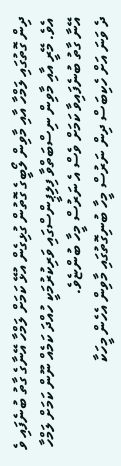ދިން ގޮތުގައި ލަމްހާ އާއި މާވިން ލޯބީގެ ގޮތުން ގުޅިގެން އުޅޭ ކަމަށް ލަމްހާ އޭނާގެ ގާތު ބުނެފައި ވެ އެވެ. މޭރީ އާއި މާވިން ނިސްބަތްވާ ފިލިޕީންސްގައި ވަރިކުރުމަކީ ހުއްދަ ކަމެއް ނޫން ކަމަށް ލަމްހާ އޭނާ ގާތު ބުނެފައިވާ ކަމަށް ވެސް އެ ނަރުސް މީހާ ބުންޏެވެ.
ދެ ވަނަ އަށް ހެކިބަސް ދިން ނަރުސް މީހާ ބުނިގޮތުގައި މާވިން އެހެން މީހަކާ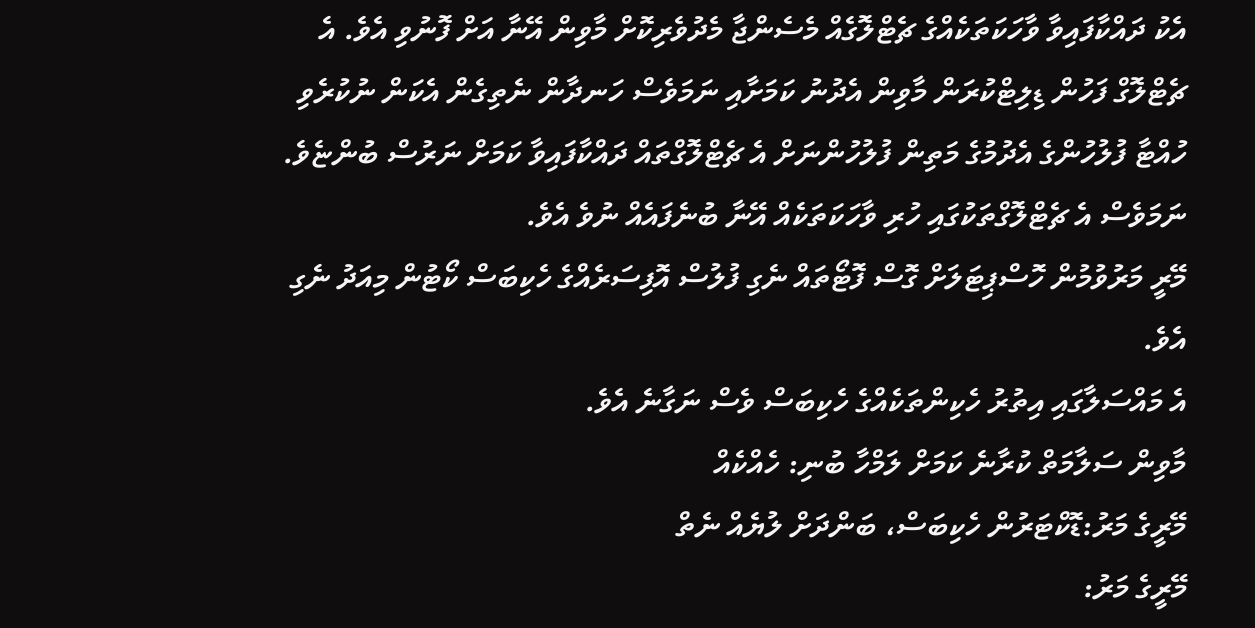އެކު ދައްކާފައިވާ ވާހަކަތަކެއްގެ ޗެޓްލޮގެއް މެސެންޖާ މެދުވެރިކޮށް މާވިން އޭނާ އަށް ފޮނުވި އެވެ. އެ ޗެޓްލޮގް ފަހުން ޑިލިޓްކުރަން މާވިން އެދުނު ކަމަށާއި ނަމަވެސް ހަނދާން ނެތިގެން އެކަން ނުކުރެވި ހުއްޓާ ފުލުހުންގެ އެދުމުގެ މަތިން ފުލުހުންނަށް އެ ޗެޓްލޮގްތައް ދައްކާފައިވާ ކަމަށް ނަރުސް ބުންޏެވެ. ނަމަވެސް އެ ޗެޓްލޮގްތަކުގައި ހުރި ވާހަކަތަކެއް އޭނާ ބުނެފައެއް ނުވެ އެވެ.
މޭރީ މަރުވުމުން ހޮސްޕިޓަލަށް ގޮސް ފޮޓޯތައް ނެގި ފުލުސް އޮފިސަރެއްގެ ހެކިބަސް ކޯޓުން މިއަދު ނެގި އެވެ.
އެ މައްސަލާގައި އިތުރު ހެކިންތަކެއްގެ ހެކިބަސް ވެސް ނަގާނެ އެވެ.
މާވިން ސަލާމަތް ކުރާނެ ކަމަށް ލަމްހާ ބުނި: ހެއްކެއް
މޭރީގެ މަރު:ޑޮކްޓަރުން ހެކިބަސް، ބަންދަށް ލުޔެއް ނެތް
މޭރީގެ މަރު: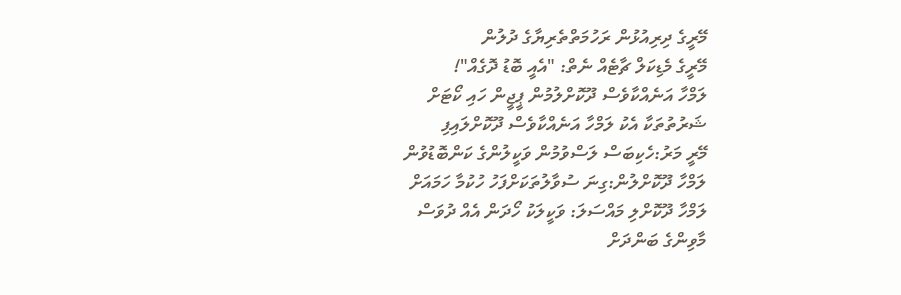މޭރީގެ ދިރިއުޅުން ރަހުމަތްތެރިޔާގެ ދުލުން
މޭރީގެ މެޑިކަލް ޗާޓެއް ނެތް: "އެއީ ބޮޑު ދޮގެއް"!
ލަމްހާ އަނެއްކާވެސް ދޫކޮށްލުމުން ޕީޖީން ހައި ކޯޓަށް
ޝަރުތުތަކާ އެކު ލަމްހާ އަނެއްކާވެސް ދޫކޮށްލައިފި
މޭރީ މަރު:ހެކިބަސް ލަސްވުމުން ވަކީލުންގެ ކަންބޮޑުވުން
ލަމްހާ ދޫކޮށްލުން:ގިނަ ސުވާލުތަކަށްފަހު ހުކުމާ ހަމައަށް
ލަމްހާ ދޫކޮށްލި މައްސަލަ: ވަކީލަކު ހޯދަން އެއް ދުވަސް
މާވިންގެ ބަންދަށް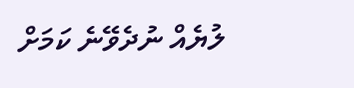ލުޔެއް ނުދެވޭނެ ކަމަށް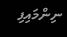ނިންމައިފި